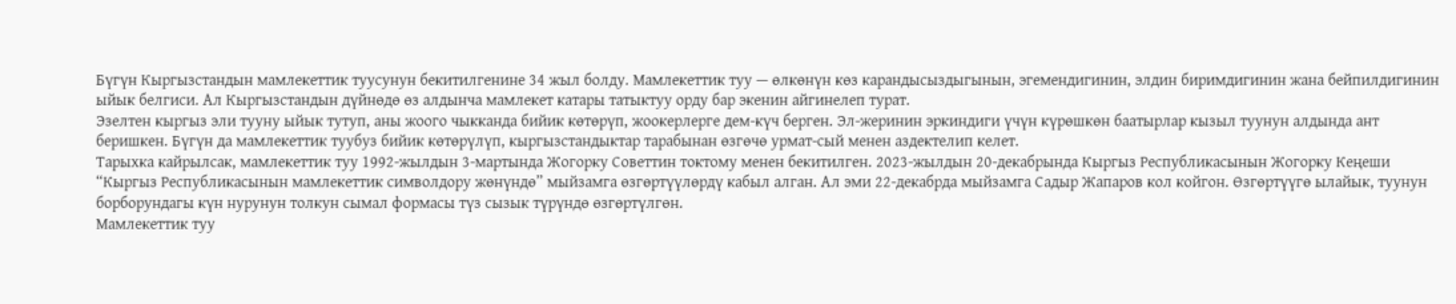Бүгүн Кыргызстандын мамлекеттик туусунун бекитилгенине 34 жыл болду. Мамлекеттик туу — өлкөнүн көз карандысыздыгынын, эгемендигинин, элдин биримдигинин жана бейпилдигинин ыйык белгиси. Ал Кыргызстандын дүйнөдө өз алдынча мамлекет катары татыктуу орду бар экенин айгинелеп турат.
Эзелтен кыргыз эли тууну ыйык тутуп, аны жоого чыкканда бийик көтөрүп, жоокерлерге дем-күч берген. Эл-жеринин эркиндиги үчүн күрөшкөн баатырлар кызыл туунун алдында ант беришкен. Бүгүн да мамлекеттик туубуз бийик көтөрүлүп, кыргызстандыктар тарабынан өзгөчө урмат-сый менен аздектелип келет.
Тарыхка кайрылсак, мамлекеттик туу 1992-жылдын 3-мартында Жогорку Советтин токтому менен бекитилген. 2023-жылдын 20-декабрында Кыргыз Республикасынын Жогорку Кеңеши “Кыргыз Республикасынын мамлекеттик символдору жөнүндө” мыйзамга өзгөртүүлөрдү кабыл алган. Ал эми 22-декабрда мыйзамга Садыр Жапаров кол койгон. Өзгөртүүгө ылайык, туунун борборундагы күн нурунун толкун сымал формасы түз сызык түрүндө өзгөртүлгөн.
Мамлекеттик туу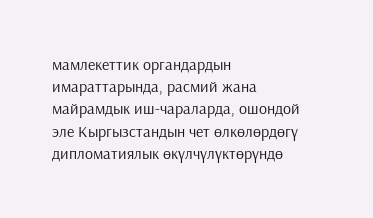мамлекеттик органдардын имараттарында, расмий жана майрамдык иш-чараларда, ошондой эле Кыргызстандын чет өлкөлөрдөгү дипломатиялык өкүлчүлүктөрүндө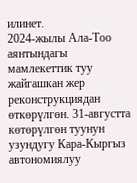илинет.
2024-жылы Ала-Тоо аянтындагы мамлекеттик туу жайгашкан жер реконструкциядан өткөрүлгөн. 31-августта көтөрүлгөн туунун узундугу Кара-Кыргыз автономиялуу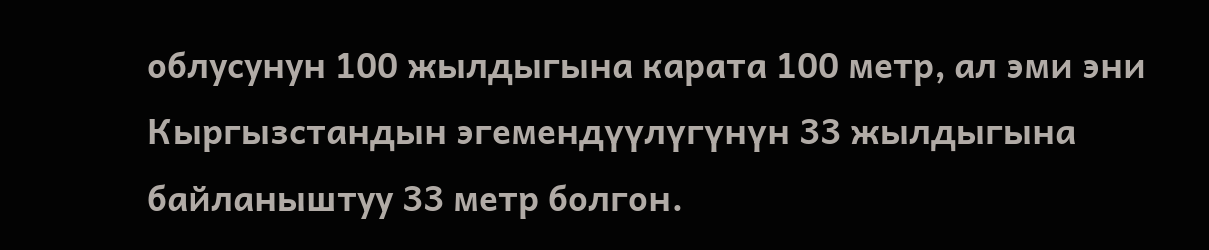облусунун 100 жылдыгына карата 100 метр, ал эми эни Кыргызстандын эгемендүүлүгүнүн 33 жылдыгына байланыштуу 33 метр болгон.